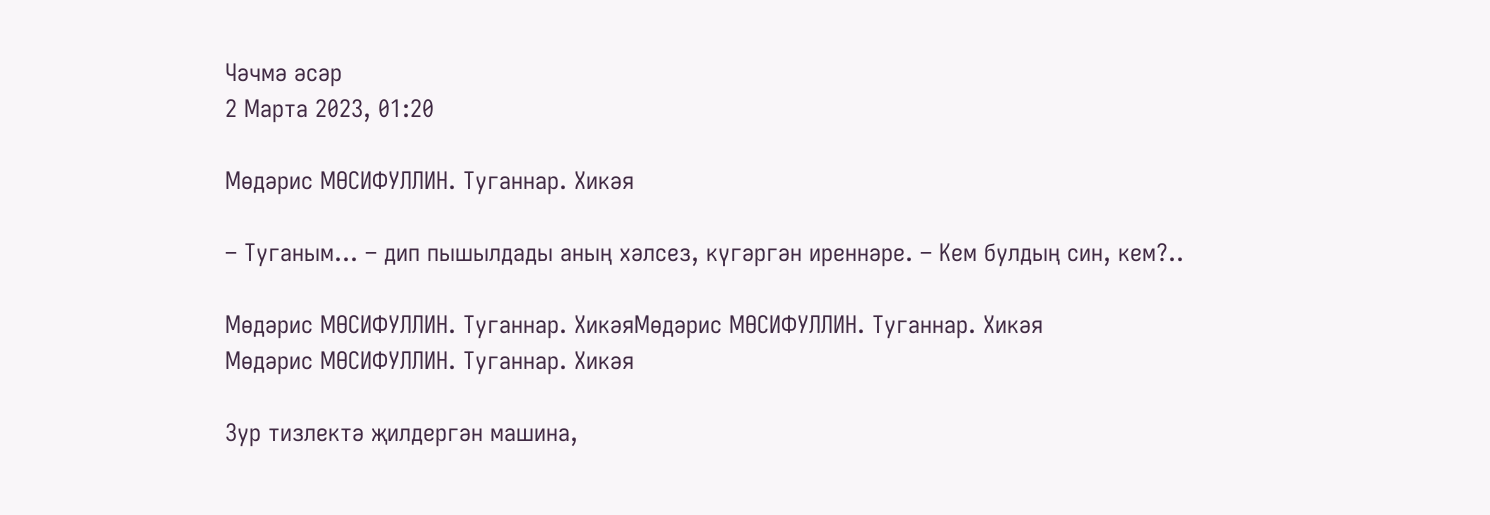Чәчмә әсәр
2 Марта 2023, 01:20

Мөдәрис МӨСИФУЛЛИН. Туганнар. Хикәя

– Туганым... – дип пышылдады аның хәлсез, күгәргән иреннәре. – Кем булдың син, кем?..

Мөдәрис МӨСИФУЛЛИН. Туганнар. ХикәяМөдәрис МӨСИФУЛЛИН. Туганнар. Хикәя
Мөдәрис МӨСИФУЛЛИН. Туганнар. Хикәя

Зур тизлектә җилдергән машина,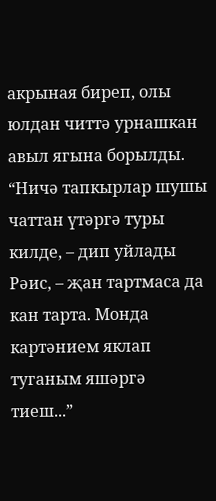акрыная биреп, олы юлдан читтә урнашкан авыл ягына борылды. “Ничә тапкырлар шушы чаттан үтәргә туры килде, – дип уйлады Рәис, – җан тартмаса да кан тарта. Монда картәнием яклап туганым яшәргә тиеш...”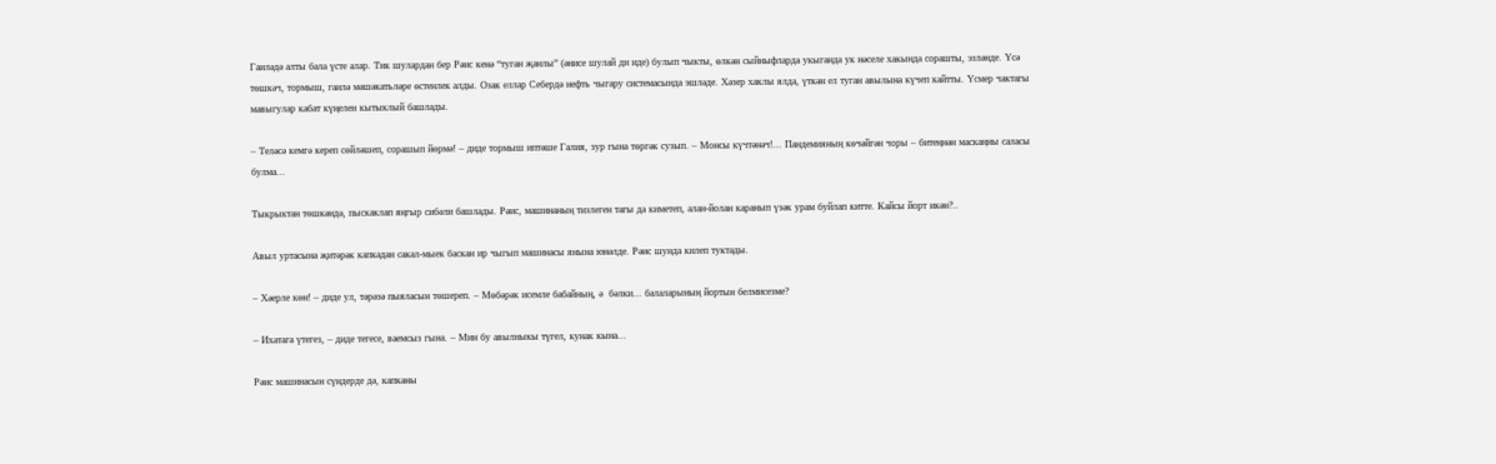Гаиләдә алты бала үсте алар. Тик шулардан бер Рәис кенә “туган җанлы” (әнисе шулай ди иде) булып чыкты, өлкән сыйныфларда укыганда ук нәселе хакында сорашты, эзләнде. Үсә төшкәч, тормыш, гаилә мәшәкатьләре өстенлек алды. Озак еллар Себердә нефть чыгару системасында эшләде. Хәзер хаклы ялда, үткән ел туган авылына күчеп кайтты. Үсмер чактагы мавыгулар кабат күңелен кытыклый башлады.

– Теләсә кемгә кереп сөйләшеп, сорашып йөрмә! – диде тормыш иптәше Галия, зур гына төргәк сузып. – Монсы күчтәнәч!... Пандемияның көчәйгән чоры – битеңнән маскаңны саласы булма...

Тыкрыктан төшкәндә, пыскаклап яңгыр сибәли башлады. Рәис, машинаның тизлеген тагы да киметеп, алан-йолан каранып үзәк урам буйлап китте. Кайсы йорт икән?..

Авыл уртасына җитәрәк капкадан сакал-мыек баскан ир чыгып машинасы янына юнәлде. Рәис шунда килеп туктады.

– Хәерле көн! – диде ул, тәрәзә пыяласын төшереп. – Мөбәрәк исемле бабайның, ә  бәлки... балаларының йортын белмисезме?

– Ихатага үтегез, – диде тегесе, ваемсыз гына. – Мин бу авылныкы түгел, кунак кына...

Рәис машинасын сүндерде дә, капканы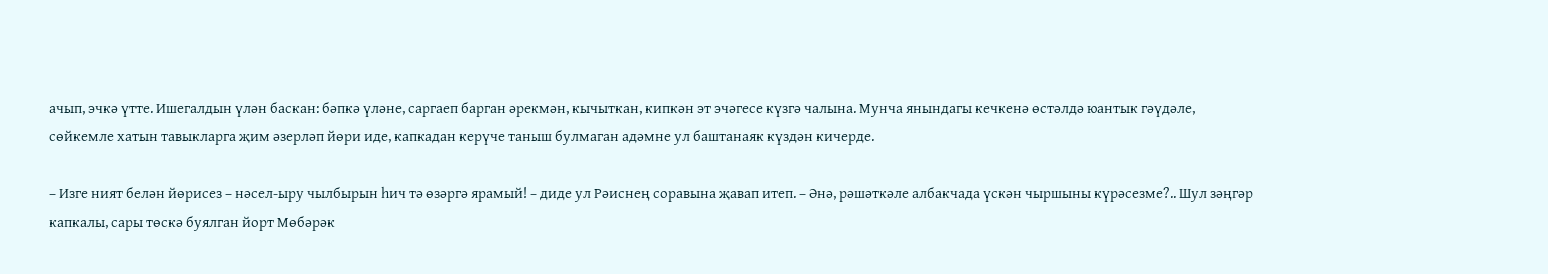ачып, эчкә үтте. Ишегалдын үлән баскан: бәпкә үләне, саргаеп барган әрекмән, кычыткан, кипкән эт эчәгесе күзгә чалына. Мунча янындагы кечкенә өстәлдә юантык гәүдәле, сөйкемле хатын тавыкларга җим әзерләп йөри иде, капкадан керүче таныш булмаган адәмне ул баштанаяк күздән кичерде.

– Изге ният белән йөрисез – нәсел-ыру чылбырын һич тә өзәргә ярамый! – диде ул Рәиснең соравына җавап итеп. – Әнә, рәшәткәле албакчада үскән чыршыны күрәсезме?.. Шул зәңгәр капкалы, сары төскә буялган йорт Мөбәрәк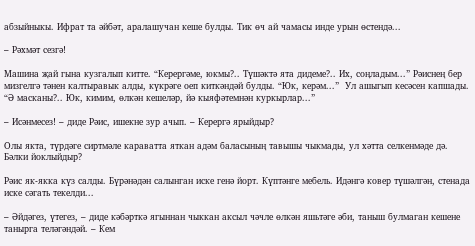абзыйныкы. Ифрат та әйбәт, аралашучан кеше булды. Тик өч ай чамасы инде урын өстендә...

– Рәхмәт сезгә!

Машина җай гына кузгалып китте. “Керергәме, юкмы?.. Түшәктә ята дидеме?.. Их, соңладым...” Рәиснең бер мизгелгә тәнен калтыравык алды, күкрәге оеп киткәндәй булды. “Юк, керәм...”  Ул ашыгып кесәсен капшады. “Ә масканы?.. Юк, кимим, өлкән кешеләр, йә кыяфәтемнән куркырлар...”

– Исәнмесез! – диде Рәис, ишекне зур ачып. – Керергә ярыйдыр?

Олы якта, түрдәге сиртмәле караватта яткан адәм баласының тавышы чыкмады, ул хәтта селкенмәде дә. Бәлки йоклыйдыр?

Рәис як-якка күз салды. Бүрәнәдән салынган иске генә йорт. Күптәнге мебель. Идәнгә ковер түшәлгән, стенада иске сәгать текелди...

– Әйдәгез, үтегез, – диде кәбәрткә ягыннан чыккан аксыл чәчле өлкән яшьтәге әби, таныш булмаган кешене танырга теләгәндәй. – Кем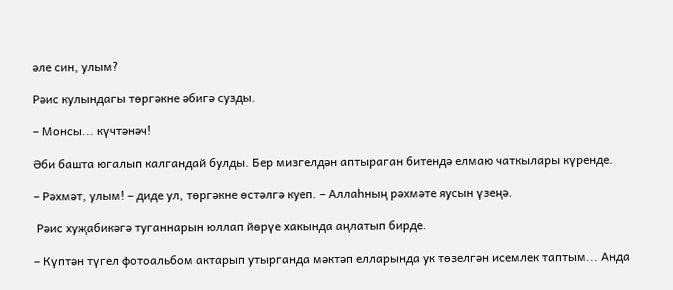әле син, улым?

Рәис кулындагы төргәкне әбигә сузды.

– Монсы... күчтәнәч!

Әби башта югалып калгандай булды. Бер мизгелдән аптыраган битендә елмаю чаткылары күренде.

– Рәхмәт, улым! – диде ул, төргәкне өстәлгә куеп. – Аллаһның рәхмәте яусын үзеңә.

 Рәис хуҗабикәгә туганнарын юллап йөрүе хакында аңлатып бирде.

– Күптән түгел фотоальбом актарып утырганда мәктәп елларында ук төзелгән исемлек таптым... Анда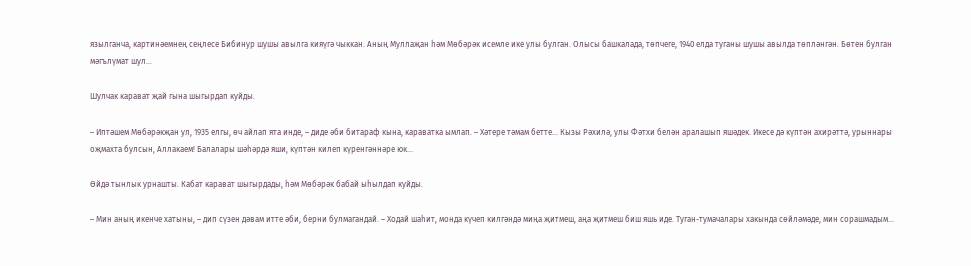язылганча, картинәемнең сеңлесе Бибинур шушы авылга кияүгә чыккан. Аның Муллаҗан һәм Мөбәрәк исемле ике улы булган. Олысы башкалада, төпчеге, 1940 елда туганы шушы авылда төпләнгән. Бөтен булган мәгълүмат шул...

Шулчак карават җай гына шыгырдап куйды.

– Иптәшем Мөбәрәкҗан ул, 1935 елгы, өч айлап ята инде, – диде әби битараф кына, караватка ымлап. – Хәтере тәмам бетте... Кызы Рәхилә, улы Фәтхи белән аралашып яшәдек. Икесе дә күптән ахирәттә, урыннары оҗмахта булсын, Аллакаем! Балалары шәһәрдә яши, күптән килеп күренгәннәре юк...

Өйдә тынлык урнашты. Кабат карават шыгырдады, һәм Мөбәрәк бабай ыһылдап куйды.

– Мин аның икенче хатыны, – дип сүзен дәвам итте әби, берни булмагандай. – Ходай шаһит, монда күчеп килгәндә миңа җитмеш, аңа җитмеш биш яшь иде. Туган-тумачалары хакында сөйләмәде, мин сорашмадым...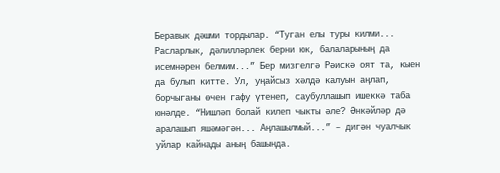Беравык дәшми тордылар. “Туган елы туры килми... Расларлык, дәлилләрлек берни юк, балаларының да исемнәрен белмим...” Бер мизгелгә Рәискә оят та, кыен да булып китте. Ул, уңайсыз хәлдә калуын аңлап, борчыганы өчен гафу үтенеп, саубуллашып ишеккә таба юнәлде. “Нишләп болай килеп чыкты әле? Әнкәйләр дә аралашып яшәмәгән... Аңлашылмый...” – дигән чуалчык уйлар кайнады аның башында.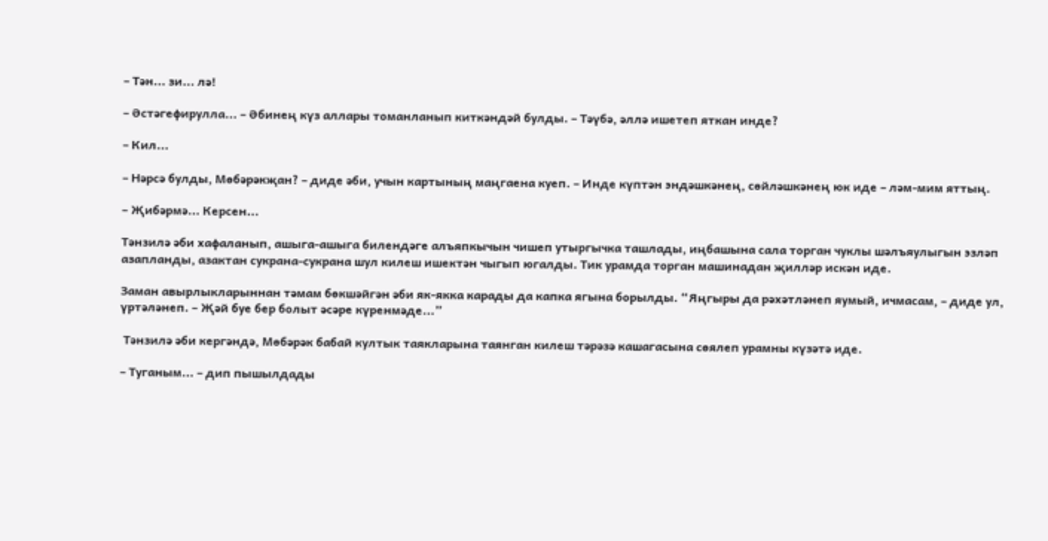– Тән... зи... лә!

– Әстәгефирулла... – Әбинең күз аллары томанланып киткәндәй булды. – Тәүбә, әллә ишетеп яткан инде?

– Кил...

– Нәрсә булды, Мөбәрәкҗан? – диде әби, учын картының маңгаена куеп. – Инде күптән эндәшкәнең, сөйләшкәнең юк иде – ләм-мим яттың.

– Җибәрмә... Керсен...

Тәнзилә әби хафаланып, ашыга-ашыга билендәге алъяпкычын чишеп утыргычка ташлады, иңбашына сала торган чуклы шәлъяулыгын эзләп азапланды, азактан сукрана-сукрана шул килеш ишектән чыгып югалды. Тик урамда торган машинадан җилләр искән иде.

Заман авырлыкларыннан тәмам бөкшәйгән әби як-якка карады да капка ягына борылды. “Яңгыры да рәхәтләнеп яумый, ичмасам, – диде ул, үртәләнеп. – Җәй буе бер болыт әсәре күренмәде...”

 Тәнзилә әби кергәндә, Мөбәрәк бабай култык таякларына таянган килеш тәрәзә кашагасына сөялеп урамны күзәтә иде.

– Туганым... – дип пышылдады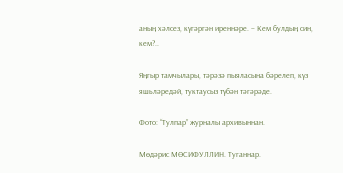аның хәлсез, күгәргән иреннәре. – Кем булдың син, кем?..

Яңгыр тамчылары, тәрәзә пыяласына бәрелеп, күз яшьләредәй, туктаусыз түбән тәгәрәде.

Фото: “Тулпар” журналы архивыннан.

Мөдәрис МӨСИФУЛЛИН. Туганнар.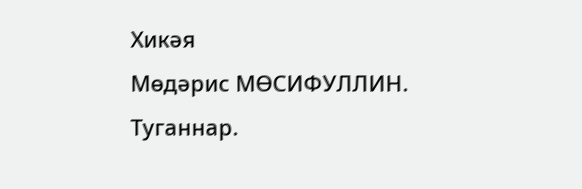Хикәя
Мөдәрис МӨСИФУЛЛИН. Туганнар.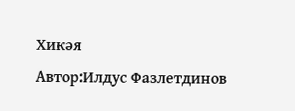Хикәя
Автор:Илдус Фазлетдинов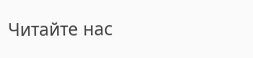Читайте нас